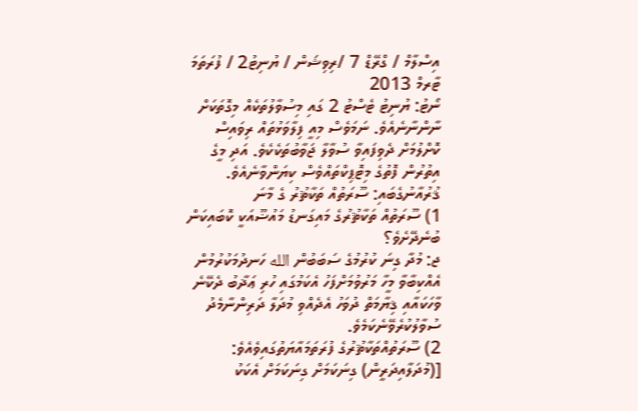އިސްލާމް / ގްރޭޑް 7 /ރިވިޝަން / ޔުނިޓު2 / ފުރަތަމަ ޓާރމް 2013
ނޯޓު: ޔުނިޓު ޓެސްޓު 2 ގައި މިސުވާލުތަކެއް މިގޮތަކަށް ނާންނާނެއެވެ. ނަމަވެސް މިއީ ފިލާވަޅުތައް ރިވައިސް ކޮށްލުމަށް ދެވިފައިވާ ސުވާލާ ޖަވާބުތަކެކެވެ. އަދި މީގެ އިތުރުން ފޮތުގެ މިޓޮޕިކްތައްވެސް ކިޔަންވާނެއެވެ.
ޤުރުއާނުގެބައި: ސޫރަތުއް ތަކާޘުރު ގެ މާނަ
1) ސޫރަތުއް ތަކާޘުރުގެ މައިގަނޑު މައުޟޫއަކީ ކޮބައިކަން ބުނެދޭށެވެ؟
ޖ: މުދާ ގިނަ ކުރުމުގެ ސަބަބުން الله ހަނދުމަކުރުމުން އެއްކިބާވާ މީހާ މަރުވުމަށްފަހު އެކަމުގައި ހުރި ޢަޛާބު ދެކޭނެ ވާހަކައާއި ޤިޔާމަތް ދުވަހު އެދެއްވި މުދަލާ ދަރިންނާމެދު ސުވާލުކުރެވޭނެކަމެވެ.
2) ސޫރަތުއްތަކާޘުރުގެ ފުރަތަމައާޔަތުގައިވެއެވެ: [(މުދަލާއިދަރީން) ގިނަކަމަށް ގިނަކަމަށް އެކަކު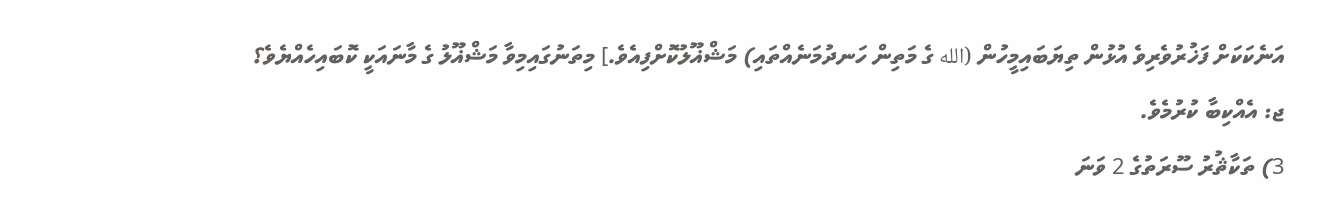އަނެކަކަށް ފަޚުރުވެރިވެ އުޅުން ތިޔަބައިމީހުން (الله ގެ މަތިން ހަނދުމަނެއްތައި) މަޝްޣޫލުކޮށްފިއެވެ.] މިތަނުގައިމިވާ މަޝްޣޫލު ގެ މާނައަކީ ކޮބައިހެއްޔެވެ؟
ޖ: އެއްކިބާ ކުރުމެވެ.
3) ތަކާޘުރު ސޫރަތުގެ 2 ވަނަ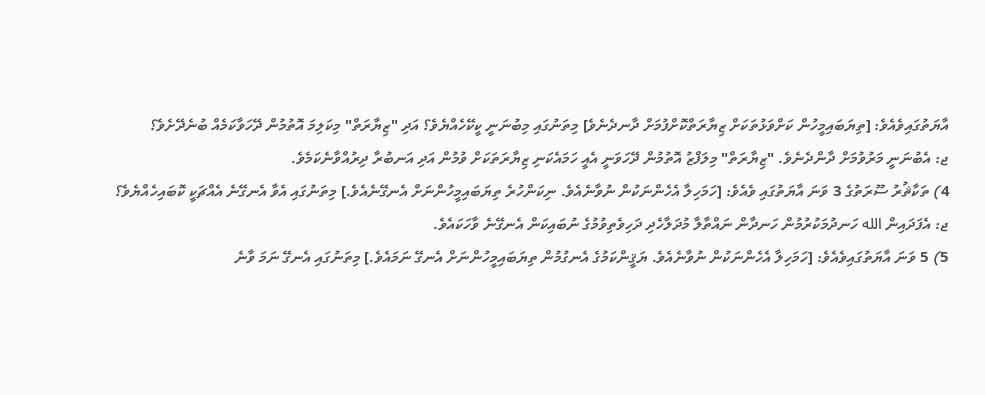އާޔަތުގައިވެއެވެ: [ތިޔަބައިމީހުން ކަށްވަޅުތަކަށް ޒިޔާރަތްކޮށްފުމަށް ދާނދެނެވެ] މިތަނުގައި މިބުނަނީ ކީކޭހެއްޔެވެ؟ އަދި "ޒިޔާރަތް" މިކަލިމަ އޮތުމުން ދޭހަވާކަމެއް ބުނެދޭށެވެ؟
ޖ: އެބުނަނީ މަރުވުމަށް ދާންދެނެވެ. "ޒިޔާރަތް" މިލަފްޒު އޮތުމުން ދޭހަވަނީ އެއީ ހަމައެކަނި ޒިޔާރަތަކަށް ވުމުން އަދި އަނބުރާ ދިރުއްވާނެކަމެވެ.
4) ތަކާޘުރު ސޫރަތުގެ 3 ވަނަ އާޔަތުގައި ވެއެވެ: [ހަމަހިލާ އެހެންނަކުން ނުވާނެއެވެ. ނިކަންހުރެ ތިޔަބައިމީހުންނަށް އެނގޭނެއެވެ.] މިތަނުގައި އެވާ އެނގޭނެ އެއްޗަކީ ކޮބައިހެއްޔެވެ؟
ޖ: އެފަދައިން الله ހަނދުމަކުރުމުން ހަނދާން ނައްތާލާ މުދަލާހެދި ދަހިވެތިވުމުގެ ނުބައިކަން އެނގޭނެ ވާހަކައެވެ.
5) 5 ވަނަ އާޔަތުގައިވެއެވެ: [ހަމަހިލާ އެހެންނަކުން ނުވާނެއެވެ. ޔަޤީންކަމުގެ އެނގުމުން ތިޔަބައިމީހުންނަށް އެނގޭ ނަމައެވެ.] މިތަނުގައި އެނގޭ ނަމަ ވާނެ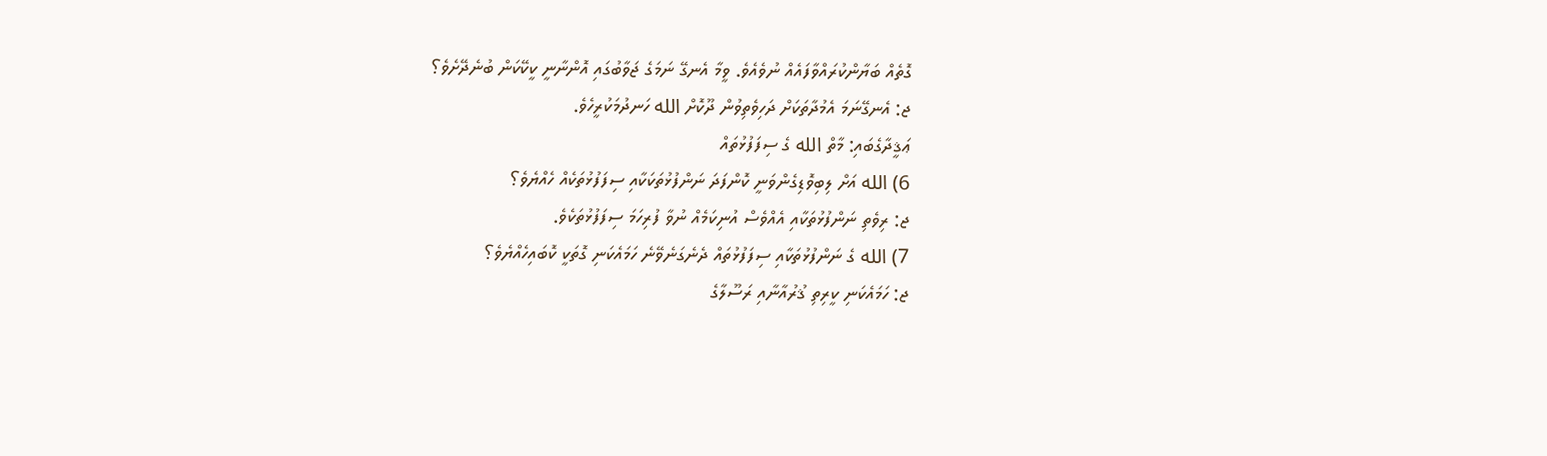ގޮތެއް ބަޔާންކުރައްވާފައެއް ނުވެއެވެ. ވީމާ އެނގޭ ނަމަގެ ޖަވާބުގައި އޮންނާނީ ކީކޭކަން ބުނެދޭށެވެ؟
ޖ: އެނގޭނަމަ އެމުދާތަކަށް ދަހިވެތިވުން ދޫކޮށް الله ހަނދުމަކުރީހެވެ.
ޢަޤީދާގެބައި: މާތް الله ގެ ސިފަފުޅުތައް
6) الله އަށް ލިބިވޮޑިގެންވަނީ ކޮންފަދަ ނަންފުޅުތަކަކާއި ސިފަފުޅުތަކެއް ހެއްޔެވެ؟
ޖ: ރިވެތި ނަންފުޅުތަކާއި އެއްވެސް އުނިކަމެއް ނުވާ ފުރިހަމަ ސިފަފުޅުތަކެވެ.
7) الله ގެ ނަންފުޅުތަކާއި ސިފަފުޅުތައް ދެނެގަނެވޭނެ ހަމައެކަނި ގޮތަކީ ކޮބައިހެއްޔެވެ؟
ޖ: ހަމައެކަނި ކީރިތި ޤުރުއާނާއި ރަސޫލާގެ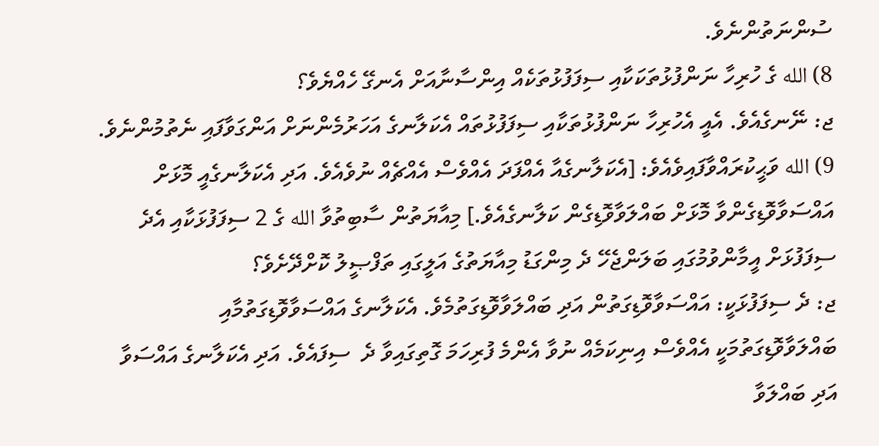ސުންނަތުންނެވެ.
8) الله ގެ ހުރިހާ ނަންފުޅުތަކަކާއި ސިފަފުޅުތަކެއް އިންސާނާއަށް އެނގޭ ހެއްޔެވެ؟
ޖ: ނޭނގެއެވެ. އެއީ އެހުރިހާ ނަންފުޅުތަކާއި ސިފަފުޅުތައް އެކަލާނގެ އަހަރުމެންނަށް އަންގަވާފައި ނެތުމުންނެވެ.
9) الله ވަޙީކުރައްވާފައިވެއެވެ: [އެކަލާނގެއާ އެއްފަދަ އެއްވެސް އެއްޗެއް ނުވެއެވެ. އަދި އެކަލާނގެއީ މޮޅަށް އައްސަވާވޮޑިގެންވާ މޮޅަށް ބައްލަވާވޮޑިގެން ކަލާނގެއެވެ.] މިއާޔަތުން ސާބިތުވާ الله ގެ 2 ސިފަފުޅަކާއި އެދެ ސިފަފުޅަށް އީމާންވުމުގައި ބަލަންޖެހޭ ދެ މިންގަޑު މިއާޔަތުގެ އަލީގައި ތަފްޞީލު ކޮށްދޭށެވެ؟
ޖ: ދެ ސިފަފުޅަކީ: އައްސަވާވޮޑިގަތުން އަދި ބައްލަވާވޮޑިގަތުމެވެ. އެކަލާނގެ އައްސަވާވޮޑިގަތުމާއި ބައްލަވާވޮޑިގަތުމަކީ އެއްވެސް އިނިކަމެއް ނުވާ އެންމެ ފުރިހަމަ ގޮތިގައިވާ ދެ  ސިފައެވެ. އަދި އެކަލާނގެ އައްސަވާ އަދި ބައްލަވާ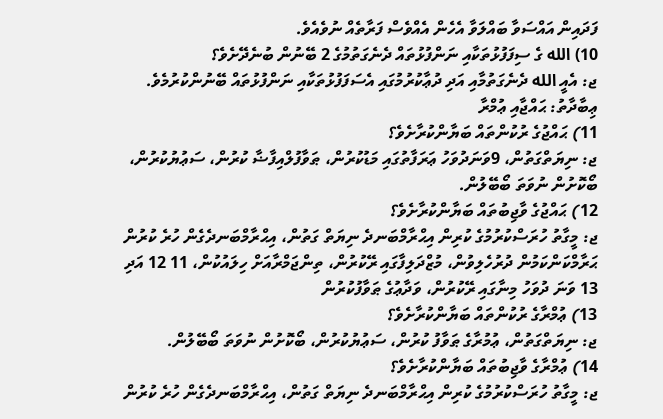ފަދައިން އައްސަވާ ބައްލަވާ އެހެން އެއްވެސް ފަރާތެއް ނުވެއެވެ.
10) الله ގެ ސިފަފުޅުތަކާއި ނަންފުޅުތައް ދެނެގަތުމުގެ 2 ބޭނުން ބުނެދޭށެވެ؟
ޖ: އެއީ الله ދެނެގަތުމާއި އަދި ދުޢާކުރުމުގައި އެސަފަފުޅުތަކާއި ނަންފުޅުތައް ބޭނުންކުރުމެވެ.
ޢިބާދާތު: ޙައްޖާއި ޢުމްރާ
11) ޙައްޖުގެ ރުކުންތައް ބަޔާންކުރާށެވެ؟
ޖ: ނިޔަތްގަތުން، 9ވަނަދުވަހު ޢަރަފާތުގައި މަޑުކުރުން، ޠަވާފުލްއިފާޟާ ކުރުން، ސަޢުޔުކުރުން، ބޯކޮށުން ނުވަތަ ބޯބޭލުން.
12) ޙައްޖުގެ ވާޖިބުތައް ބަޔާންކުރާށެވެ؟
ޖ: މީގާތު ހުރަސްކުރުމުގެ ކުރިން އިޙްރާމްބަނދެ ނިޔަތް ގަތުން، އިޙްރާމްބަނދެގެން ހުރެ ކުރުން ޙަރާމްކަންކަމުން ދުރުހެލިވުން، މުޒްދަލިފާގައި ރޭކުރުން، ތިންޖަމްރާއަށް ހިލައުކުން، 11 12 އަދި 13 ވަނަ ދުވަހު މިނާގައި ރޭކުރުން، ވަދާޢުގެ ޠަވާފުކުރުން
13) ޢުމްރާގެ ރުކުންތައް ބަޔާންކުރާށެވެ؟
ޖ: ނިޔަތްގަތުން، ޢުމުރާގެ ޠަވާފު ކުރުން، ސަޢުޔުކުރުން، ބޯކޮށުން ނުވަތަ ބޯބޭލުން.
14) ޢުމްރާގެ ވާޖިބުތައް ބަޔާންކުރާށެވެ؟
ޖ: މީގާތު ހުރަސްކުރުމުގެ ކުރިން އިޙްރާމްބަނދެ ނިޔަތް ގަތުން، އިޙްރާމްބަނދެގެން ހުރެ ކުރުން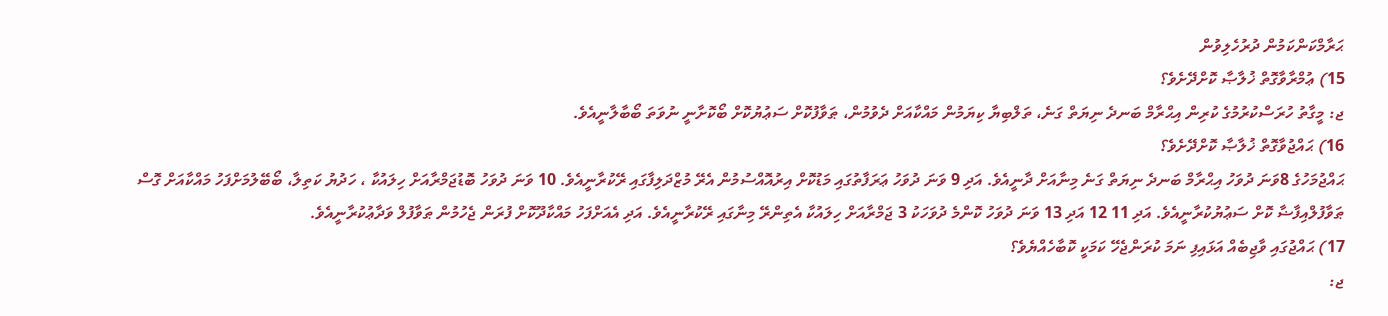ޙަރާމްކަންކަމުން ދުރުހެލިވުން
15) ޢުމްރާވާގޮތް ޚުލާޞާ ކޮށްދޭށެވެ؟
ޖ: މީގާތު ހުރަސްކުރުމުގެ ކުރިން އިޙްރާމް ބަނދެ ނިޔަތް ގަނެ، ތަލްބިޔާ ކިޔަމުން މައްކާއަށް ދެވުމުން، ޠަވާފުކޮށް ސަޢުޔުކޮށް ބޯކޮށާނީ ނުވަތަ ބޯބާލާނީއެވެ.
16) ޙައްޖުވާގޮތް ޚުލާޞާ ކޮށްދޭށެވެ؟
ޙައްޖުމަހުގެ 8ވަނަ ދުވަހު އިޙްރާމް ބަނދެ ނިޔަތް ގަނެ މިނާއަށް ދާނީއެވެ. އަދި 9 ވަނަ ދުވަހު ޢަރަފާތުގައި މަޑުކޮށް އިރުއޮއްސުމުން އެރޭ މުޒްދަލިފާގައި ރޭކުރާނީއެވެ. 10 ވަނަ ދުވަހު ބޮޑުޖަމްރާއަށް ހިލައުކާ ، ހަދުޔު ކަތިލާ، ބޯބޭލުމަށްފަހު މައްކާއަށް ގޮސް ޠަވާފުލްއިފާޟާ ކޮށް ސަޢުޔުކުރާނީއެވެ. އަދި 11 12 އަދި 13 ވަނަ ދުވަހު ކޮންމެ ދުވަހަކު 3 ޖަމްރާއަށް ހިލައުކާ އެތިންރޭ މިނާގައި ރޭކުރާނީއެވެ. އަދި އެއަށްފަހު މައްކާދޫކޮށް ފުރަން ޖެހުމުން ޠަވާފުލް ވަދާޢުކުރާނީއެވެ.
17) ޙައްޖުގައި ވާޖިބެއް އަޅައިފި ނަމަ ކުރަންޖެހޭ ކަމަކީ ކޮބާހެއްޔެވެ؟
ޖ: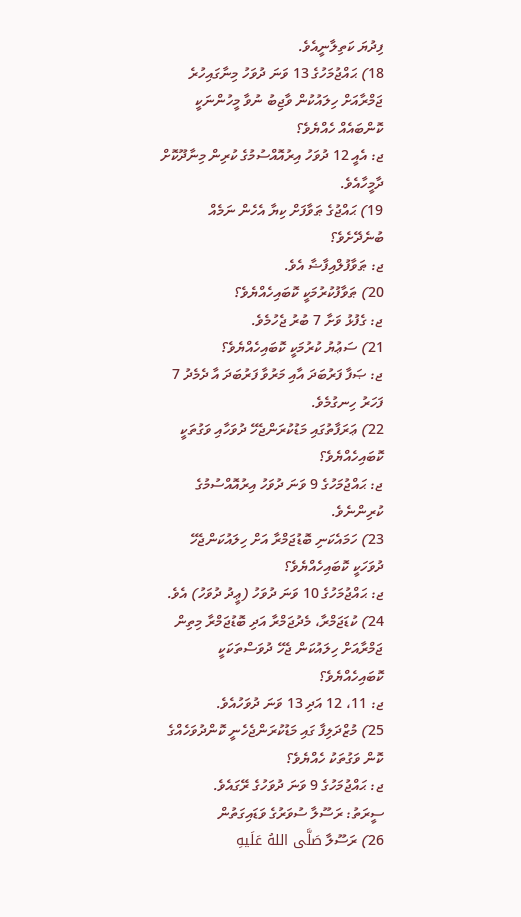ފިދުޔަ ކަތިލާނީއެވެ.
18) ޙައްޖުމަހުގެ 13 ވަނަ ދުވަހު މިނާގައިހުރެ ޖަމްރާއަށް ހިލައުކުން ވާޖިބު ނުވާ މީހުންނަކީ ކޮންބައެއް ހެއްޔެވެ؟
ޖ: އެއީ 12 ދުވަހު އިރުއޮއްސުމުގެ ކުރިން މިނާދޫކޮށް ދާމީހާއެވެ.
19) ޙައްޖުގެ ޠަވާފަށް ކިޔާ އެހެން ނަމެއް ބުނެދޭށެވެ؟
ޖ: ޠަވާފުލްއިފާޟާ އެވެ.
20) ޠަވާފުކުރުމަކީ ކޮބައިހެއްޔެވެ؟
ޖ: ގެފުޅު ވަށާ 7 ބުރު ޖެހުމެވެ.
21) ސަޢުޔު ކުރުމަކީ ކޮބައިހެއްޔެވެ؟
ޖ: ޞަފާ ފަރުބަދަ އާއި މަރުވާ ފަރުބަދަ އާ ދެމެދު 7 ފަހަރު ހިނގުމެވެ.
22) ޢަރަފާތުގައި މަޑުކުރަންޖެހޭ ދުވަހާއި ވަގުތަކީ ކޮބައިހެއްޔެވެ؟
ޖ: ޙައްޖުމަހުގެ 9 ވަނަ ދުވަހު އިރުއޮއްސުމުގެ ކުރިންނެވެ.
23) ހަމައެކަނި ބޮޑުޖަމްރާ އަށް ހިލައުކަންޖެހޭ ދުވަހަކީ ކޮބައިހެއްޔެވެ؟
ޖ: ޙައްޖުމަހުގެ 10 ވަނަ ދުވަހު (ޢީދު ދުވަހު) އެވެ.
24) ކުޑަޖަމްރާ، މެދުޖަމްރާ އަދި ބޮޑުޖަމްރާ މިތިން ޖަމްރާއަށް ހިލައުކަން ޖެހޭ ދުވަސްތަކަކީ ކޮބައިހެއްޔެވެ؟
ޖ: 11، 12 އަދި 13 ވަނަ ދުވަހުއެވެ.
25) މުޒްދަލިފާ ގައި މަޑުކުރަންޖެހެނީ ކޮންދުވަހެއްގެ ކޮން ވަގުތަކު ހެއްޔެވެ؟
ޖ: ޙައްޖުމަހުގެ 9 ވަނަ ދުވަހުގެ ރޭގައެވެ.
ސީރަތު: ރަސޫލާ ސުވަރުގެ ވަޑައިގަތުން
26) ރަސޫލާ صَلَّى اللهُ عَلَيهِ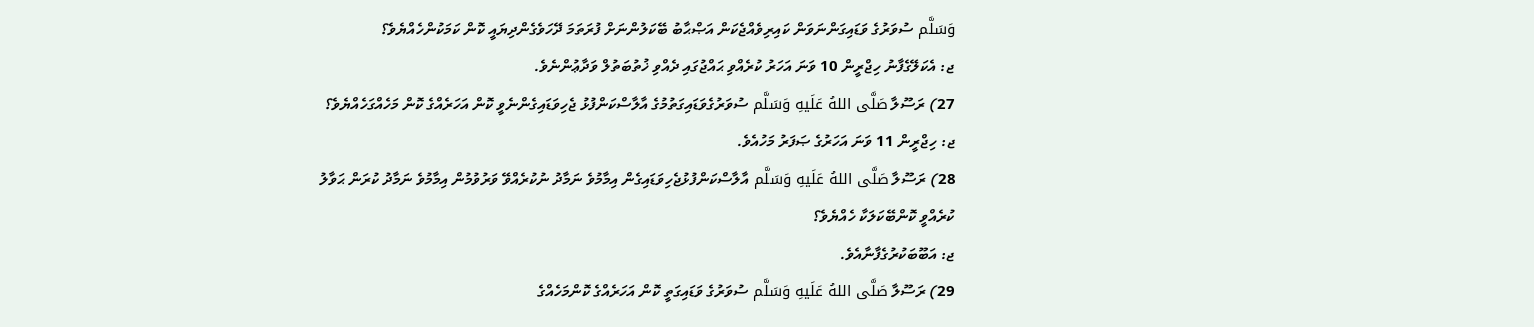وَسَلَّم ސުވަރުގެ ވަޑައިގަންނަވަން ކައިރިވެއްޖެކަން އަޞްޙާބު ބޭކަލުންނަށް ފުރަތަމަ ދޭހަވެގެންދިޔައީ ކޮން ކަމަކުންހެއްޔެވެ؟
ޖ: އެކަލޭގެފާނު ހިޖްރީން 10 ވަނަ އަހަރު ކުރެއްވި ޙައްޖުގައި ދެއްވި ޚުތުބަތުލް ވަދާޢުންނެވެ.
27) ރަސޫލާ صَلَّى اللهُ عَلَيهِ وَسَلَّم ސުވަރުގެވަޑައިގަތުމުގެ އާލާސްކަންފުޅު ޖެހިވަޑައިގެންނެވީ ކޮން އަހަރެއްގެ ކޮން މަހެއްގަހެއްޔެވެ؟
ޖ: ހިޖްރީން 11 ވަނަ އަހަރުގެ ޞަފަރު މަހުއެވެ.
28) ރަސޫލާ صَلَّى اللهُ عَلَيهِ وَسَلَّم އާލާސްކަންފުޅުޖެހިވަޑައިގެން އިމާމުވެ ނަމާދު ނުކުރެއްވޭ ވަރުވުމުން އިމާމުވެ ނަމާދު ކުރަން ޙަވާލު ކުރެއްވީ ކޮންބޭކަލަކާ ހެއްޔެވެ؟
ޖ: އަބޫބަކުރުގެފާނާއެވެ.
29) ރަސޫލާ صَلَّى اللهُ عَلَيهِ وَسَلَّم ސުވަރުގެ ވަޑައިގަތީ ކޮން އަހަރެއްގެ ކޮންމަހެއްގެ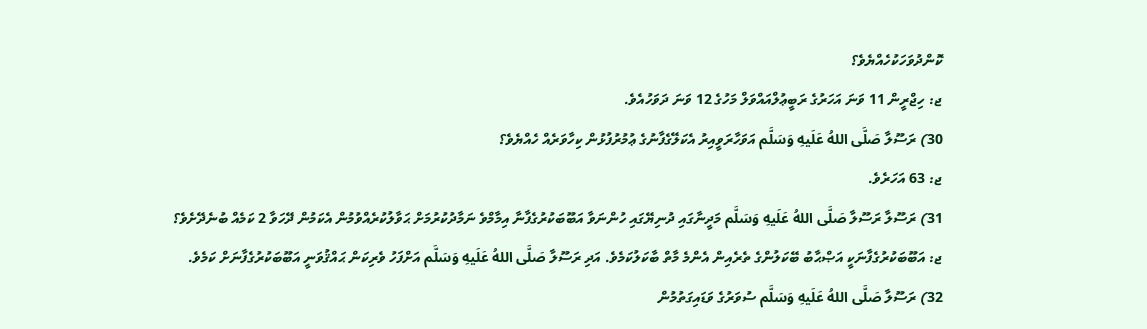ކޮންދުވަހަކުހެއްޔެވެ؟
ޖ: ހިޖްރީން 11 ވަނަ އަހަރުގެ ރަބީޢުލްއައްވަލް މަހުގެ 12 ވަނަ ދަވަހުއެވެ.
30) ރަސޫލާ صَلَّى اللهُ عَلَيهِ وَسَلَّم އަވަހާރަވީއިރު އެކަލޭގެފާނުގެ ޢުމުރުފުޅުން ކިހާވަރެއް ހެއްޔެވެ؟
ޖ: 63 އަހަރެވެ.
31) ރަސޫލާ ރަސޫލާ صَلَّى اللهُ عَلَيهِ وَسَلَّم މަދީނާގައި ދުނިޔޭގައި ހުންނަވާ އަބޫބަކުރުގެފާނާ އިމާމްވެ ނަމާދުކުރުމަށް ޙަވާލުކުރެއްވުމުން އެކަމުން ދޭހަވާ 2 ކަމެއް ބުނެދޭށެވެ؟
ޖ: އަބޫބަކުރުގެފާނަކީ އަޞްޙާބު ބޭކަލުންގެ ތެރެއިން އެންމެ މާތް ބާކަލުކަމެވެ. އަދި ރަސޫލާ صَلَّى اللهُ عَلَيهِ وَسَلَّم އަށްފަހު ވެރިކަން ޙައްޤުވަނީ އަބޫބަކުރުގެފާނަށް ކަމެވެ.
32) ރަސޫލާ صَلَّى اللهُ عَلَيهِ وَسَلَّم ސުވަރުގެ ވަޑައިގަތުމުން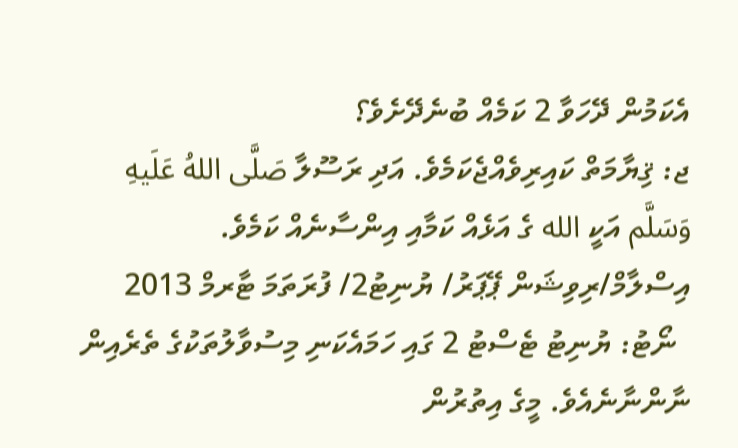އެކަމުން ދޭހަވާ 2 ކަމެއް ބުނެދޭށެވެ؟
ޖ: ޤިޔާމަތް ކައިރިވެއްޖެކަމެވެ. އަދި ރަސޫލާ صَلَّى اللهُ عَلَيهِ وَسَلَّم އަކީ الله ގެ އަޅެއް ކަމާއި އިންސާނެއް ކަމެވެ.
އިސްލާމް/ރިވިޝަން ޕޭޕަރު/ ޔުނިޓު2/ ފުރަތަމަ ޓާރމް 2013
  ނޯޓު: ޔުނިޓު ޓެސްޓު 2 ގައި ހަމައެކަނި މިސުވާލުތަކުގެ ތެރެއިން ނާންނާނެއެވެ. މީގެ އިތުރުން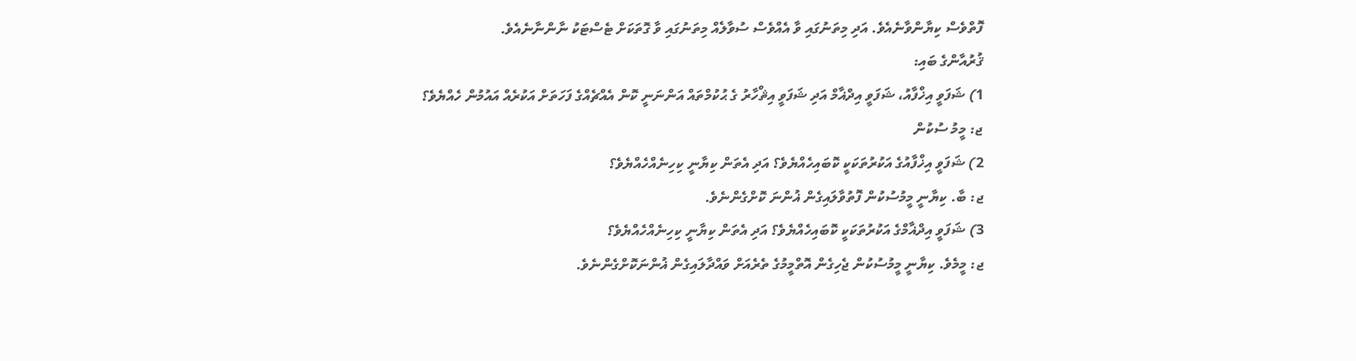ފޮތްވެސް ކިޔާންވާނެއެވެ. އަދި މިތަނުގައި ވާ އެއްވެސް ސުވާލެއް މިތަނުގައި ވާ ގޮތަކަށް ޓެސްޓަކު ނާންނާނެއެވެ.
ޤުރުއާންގެ ބައި:
1) ޝަފަވީ އިޚްފާއު، ޝަފަވީ އިދްޣާމް އަދި ޝަފަވީ އިޘްހާރު ގެ ޙުކުމްތައް އަންނަނީ ކޮން އެއްޗެއްގެ ފަހަތަށް އަކުރެއް އައުމުން ހެއްޔެވެ؟
ޖ: މީމު ސުކުން
2) ޝަފަވީ އިޚްފާއުގެ އަކުރުތަކަކީ ކޮބައިހެއްޔެވެ؟ އަދި އެތަން ކިޔާނީ ކިހިނެއްހެއްޔެވެ؟
ޖ: ބާ. ކިޔާނީ މީމުސުކުން ފޮތުވާލައިގެން ޣުންނަ ކޮށްގެންނެވެ.
3) ޝަފަވީ އިދްޣާމްގެ އަކުރުތަކަކީ ކޮބައިހެއްޔެވެ؟ އަދި އެތަން ކިޔާނީ ކިހިނެއްހެއްޔެވެ؟
ޖ: މީމެވެ. ކިޔާނީ މީމުސުކުން ޖެހިގެން އޮތްމީމުގެ ތެރެއަށް ވައްދާލައިގެން ޣުންނަކޮށްގެންނެވެ.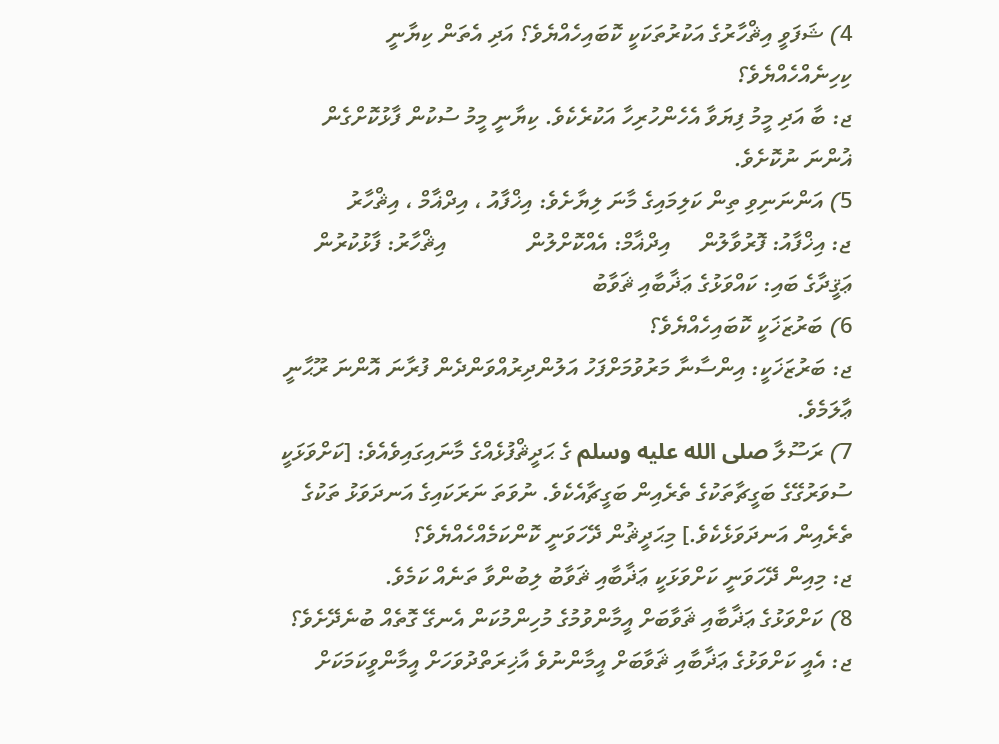4) ޝަފަވީ އިޘްހާރުގެ އަކުރުތަކަކީ ކޮބައިހެއްޔެވެ؟ އަދި އެތަން ކިޔާނީ ކިހިނެއްހެއްޔެވެ؟
ޖ: ބާ އަދި މީމު ފިޔަވާ އެހެންހުރިހާ އަކުރެކެވެ. ކިޔާނީ މީމު ސުކުން ފާޅުކޮށްގެން ޣުންނަ ނުކޮށެވެ.
5) އަންނަނިވި ތިން ކަލިމައިގެ މާނަ ލިޔާށެވެ: އިޚްފާއު ، އިދްޣާމް ، އިޘްހާރު
ޖ: އިޚްފާއު: ފޮރުވާލުން     އިދްޣާމް: އެއްކޮށްލުން              އިޘްހާރު: ފާޅުކުރުން
ޢަޤީދާގެ ބައި: ކައްވަޅުގެ ޢަޛާބާއި ޘަވާބު
6) ބަރުޒަޚަކީ ކޮބައިހެއްޔެވެ؟
ޖ: ބަރުޒަޚަކީ: އިންސާނާ މަރުވުމަށްފަހު އަލުންދިރުއްވަންދެން ފުރާނަ އޮންނަ ރޫޙާނީ ޢާލަމެވެ.
7) ރަސޫލާ صلى الله عليه وسلم ގެ ޙަދީޘްފުޅެއްގެ މާނައިގައިވެއެވެ: [ކަށްވަޅަކީ ސުވަރުގޭގެ ބަގީޗާތަކުގެ ތެރެއިން ބަގީޗާއެކެވެ. ނުވަތަ ނަރަކައިގެ އަނދަވަޅު ތަކުގެ ތެރެއިން އަނދަވަޅެކެވެ.] މިޙަދީޘުން ދޭހަވަނީ ކޮންކަމެއްހެއްޔެވެ؟
ޖ: މިއިން ދޭހަވަނީ ކަށްވަޅަކީ ޢަޛާބާއި ޘަވާބު ލިބުންވާ ތަނެއް ކަމެވެ.
8) ކަށްވަޅުގެ ޢަޛާބާއި ޘަވާބަށް އީމާންވުމުގެ މުހިންމުކަން އެނގޭ ގޮތެއް ބުނެދޭށެވެ؟
ޖ: އެއީ ކަށްވަޅުގެ ޢަޛާބާއި ޘަވާބަށް އީމާންނުވެ އާޚިރަތްދުވަހަށް އީމާންވީކަމަކަށް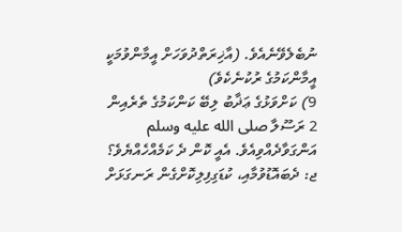ނުބެލެވޭނެއެވެ. (އާޚިރަތްދުވަހަށް އީމާންވުމަކީ އީމާންކަމުގެ ރުކުނެކެވެ)
9) ކަށްވަޅުގެ ޢަޛާބު ލިބޭ ކަންކަމުގެ ތެރެއިން 2 ރަސޫލާ صلى الله عليه وسلم އަންގަވާދެއްވިއެވެ. އެއީ ކޮން ދެ ކަމެއްހެއްޔެވެ؟
ޖ: ދެބައޮޑުވުމާއި، ކުޑަގިފިލިކޮށްގެން ރަނގަޅަށް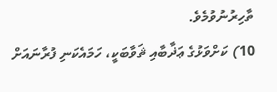ތާހިރުނުވުމެވެ.
10) ކަށްވަޅުގެ ޢަޛާބާއި ޘަވާބަކީ، ހަމައެކަނި ފުރާނައަށް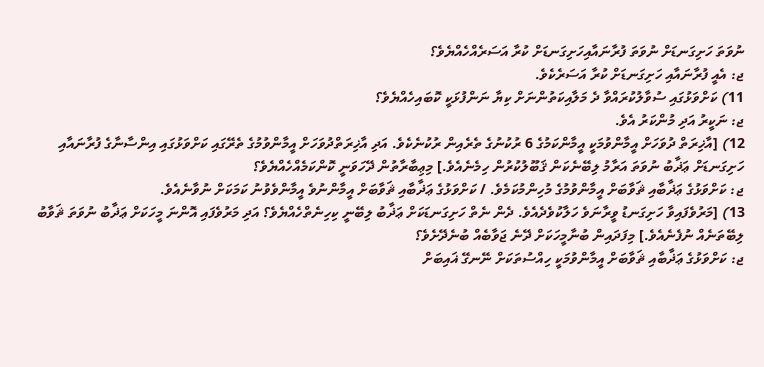ނުވަތަ ހަށިގަނޑަށް ނުވަތަ ފުރާނައާއިހަށިގަނޑަށް ކުރާ އަސަރެއްހެއްޔެވެ؟
ޖ: އެއީ ފުރާނައާއި ހަށިގަނޑަށް ކުރާ އަސަރެކެވެ.
11) ކަށްވަޅުގައި ސުވާލުކުރައްވާ ދެ މަލާއިކަތުންނަށް ކިޔާ ނަންފުޅަކީ ކޮބައިހެއްޔެވެ؟
ޖ: ނަކީރު އަދި މުންކަރު އެވެ.
12) [އާޚިރަތް ދުވަހަށް އީމާންވުމަކީ އީމާންކަމުގެ 6 ރުކުނުގެ ތެރެއިން ރުކުނެކެވެ. އަދި އާޚިރަތްދުވަހަށް އީމާންވުމުގެ ތެރޭގައި ކަށްވަޅުގައި އިންސާނާގެ ފުރާނައާއި ހަށިގަނޑަށް ޢަޛާބު ނުވަތަ އަރާމު ލިބޭނެކަން ޤަބޫލުކުރުން ހިމެނެއެވެ.] މިޢިބާރާތުން ދޭހަވަނީ ކޮންކަމެއްހެއްޔެވެ؟
ޖ: ކަށްވަޅުގެ ޢަޛާބާއި ޘަވާބަށް އީމާންވުމުގެ މުހިންމުކަމެވެ. / ކަށްވަޅުގެ ޢަޛާބާއި ޘަވާބަށް އީމާންނުވެ އީމާންވެވުނު ކަމަކަށް ނުވާނެއެވެ.
13) [މަރުވެފައިވާ ހަށިގަނޑު ވީރާނަވެ ހަލާކުވެދެއެވެ. ދެން ނެތް ހަށިގަނޑަކަށް ޢަޛާބު ލިބޭނީ ކިހިނެތްހެއްޔެވެ؟ އަދި މަރުވެފައި އޮންނަ މީހަކަށް ޢަޛާބު ނުވަތަ ޘަވާބު ލިބޭތަނެއް ނުފެނެއެވެ.] މިފަދައިން ބުނާމީހަކަށް ދޭނެ ޖަވާބެއް ބުނެދޭށެވެ؟
ޖ: ކަށްވަޅުގެ ޢަޛާބާއި ޘަވާބަށް އީމާންވުމަކީ ހިއްސުތަކަށް ނޭނގޭ ޣައިބަށް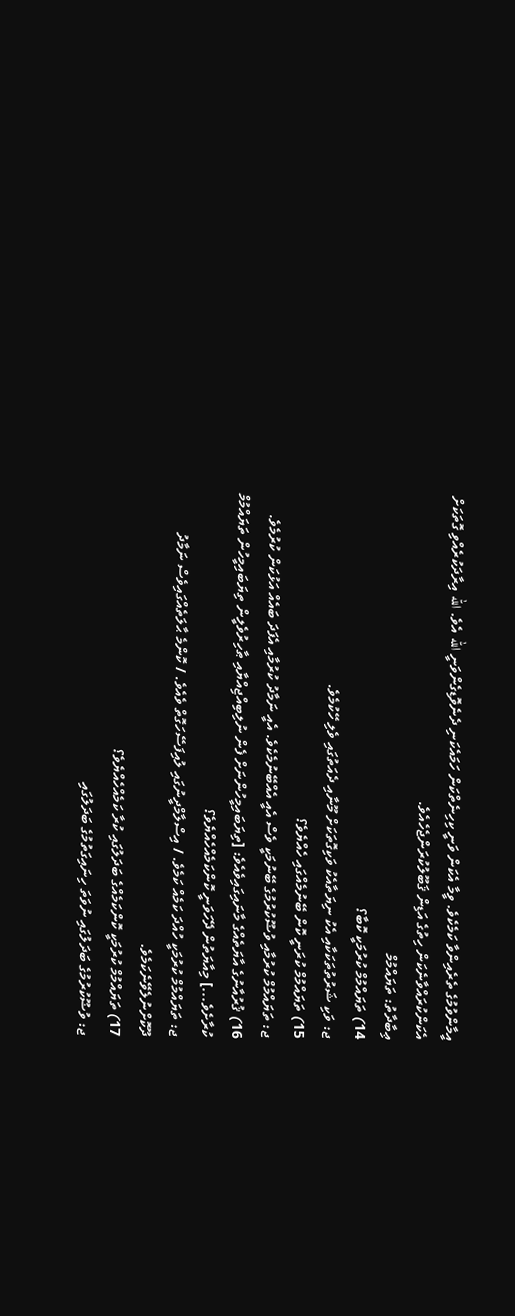އީމާންވުމުގެ ތެރެއިންވާ ކަމެކެވެ. ވީމާ އެކަން ވަނީ ކިހިނެތްކަން ހަމައެކަނި ދެނެވޮޑިގެންވަނީ الله އެވެ. الله އިރާދަކުރެއްވި ގޮތަކަށް އެކަންކުރައްވާނެކަން ހިތުގެ އަޑިން ޤަބޫލުކުރަންޖެހެއެވެ.
ޢިބާދާތު: ތަޔައްމުމް
14) ތަޔައްމުމް ކުރުމަކީ ކޮބާ؟
ޖ: ވަކި ޝަރުތުތަކަކާއި އެކު ނިޔަތާއެކު ވަކިގޮތަކަށް މޫނާއި ދެއަތުގައި ވެލި ހޭކުމެވެ.
15) ތަޔައްމުމް ކުރަނީ ކޮން ބޭނުމެއްގައި ހެއްޔެވެ؟
ޖ: ތަޔައްމުމް ކުރުމާއި ވުޟޫކުރުމުގެ ބޭނުމަކީ ވެސް އެއީ އެއްބޭނުމެކެވެ. އެއީ ނަމާދު ކުރުމާއި އެފަދަ ބައެއް އަޅުކަން ކުރުމެވެ.
16) ޤުރުއާނުގެ އާޔަތެއްގެ މާނައިގައިވެއެވެ: [ތިޔަބައިމީހުންނަށް ފެން ނުލިބިއްޖިއްޔާއި ޠާހިރުވެލީން ތިޔަބައިމީހުން ތަޔައްމުމް ކުރާށެވެ...] މިއާޔަތުން ދޭހަވަނީ ކޮންކަމެއްހެއްޔެވެ؟
ޖ: ތަޔައްމުމް ކުރުމަކީ ހުއްދަ ކަމެއް ކަމެވެ. / އިސްލާމްދީނުގައި ލުއިފަސޭހަގޮތް ވެއެވެ. / ކޮންމެ ޙާލަތެއްގައިވެސް ނަމާދު ދޫކޮށްނުލެވޭނެކަމެވެ.
17) ތަޔައްމުމް ކުރުމަކީ ކޮންކަމެއްގެ ބަދަލުގައި ކުރާ ކަމެއްހެއްޔެވެ؟
ޖ: ވުޟޫކުރުމުގެ ބަދަލުގައި ނުވަތަ ހިނައިގަތުމުގެ ބަދަލުގައި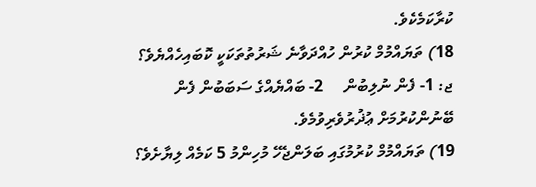ކުރާކަމެކެވެ.
18) ތަޔައްމުމް ކުރުން ހުއްދަވާނެ ޝަރުތުތަކަކީ ކޮބައިހެއްޔެވެ؟
ޖ: 1- ފެން ނުލިބުން     2- ބައްޔެއްގެ ސަބަބުން ފެން ބޭނުންކުރުމަށް ޢުޛުރުވެރިވުމެވެ.
19) ތަޔައްމުމް ކުރުމުގައި ބަލަންޖެހޭ މުހިންމު 5 ކަމެއް ލިޔާށެވެ؟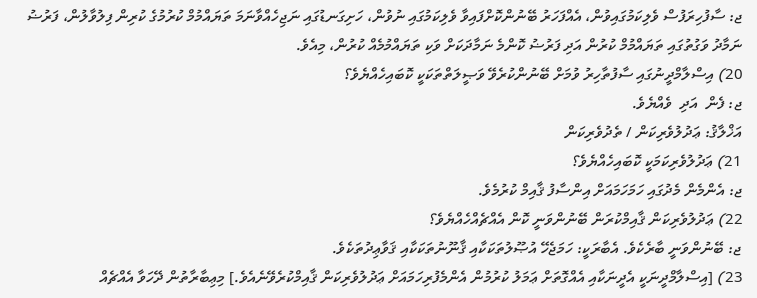ޖ: ސާފުހިރަފުސް ވެލިކަމުގައިވުން، އެއްފަހަރު ބޭނުންކޮށްފައިވާ ވެލިކަމުގައި ނުވުން، ހަށިގަނޑުގައި ނަޖިހެއްވާނަމަ ތަޔައްމުމް ކުރުމުގެ ކުރިން ފިލުވާލުން، ފަރުޟު ނަމާދު ވަގުތުގައި ތަޔައްމުމް ކުރުން އަދި ފަރުޟު ކޮންމެ ނަމާދަކަށް ވަކި ތަޔައްމުމެއް ކުރުން، މިއެވެ.
20) އިސްލާމްދީނުގައި ސާފުތާހިރު ވުމަށް ބޭނުންކުރެވޭ ވަޞީލަތްތަކަކީ ކޮބައިހެއްޔެވެ؟
ޖ: ފެން  އަދި  ވެއްޔެވެ.
އަޚްލާޤު: ޢަދުލުވެރިކަން / ތެދުވެރިކަން
21) ޢަދުލުވެރިކަމަކީ ކޮބައިހެއްޔެވެ؟
ޖ: އެންމެން މެދުގައި ހަމަހަމައަށް އިންސާފު ޤާއިމް ކުރުމެވެ.
22) ޢަދުލުވެރިކަން ޤާއިމްކުރަން ބޭނުންވަނީ ކޮން އެއްޗެއްހެއްޔެވެ؟
ޖ: ބޭނުންވަނީ ބާރެކެވެ. އެބާރަކީ: ހަމަޖެހޭ އުޞޫލުތަކަކާއި ޤާނޫނުތަކަކާއި ޤަވާޢިދުތަކެވެ.
23) [އިސްލާމްދީނަކީ އެދީނަކާއި އެއްގޮތަށް ޢަމަލު ކުރުމުން އެންމެފުރިހަމައަށް ޢަދުލުވެރިކަން ޤާއިމްކުރެވޭނެއެވެ.] މިޢިބާރާތުން ދޭހަވާ އެއްޗެއް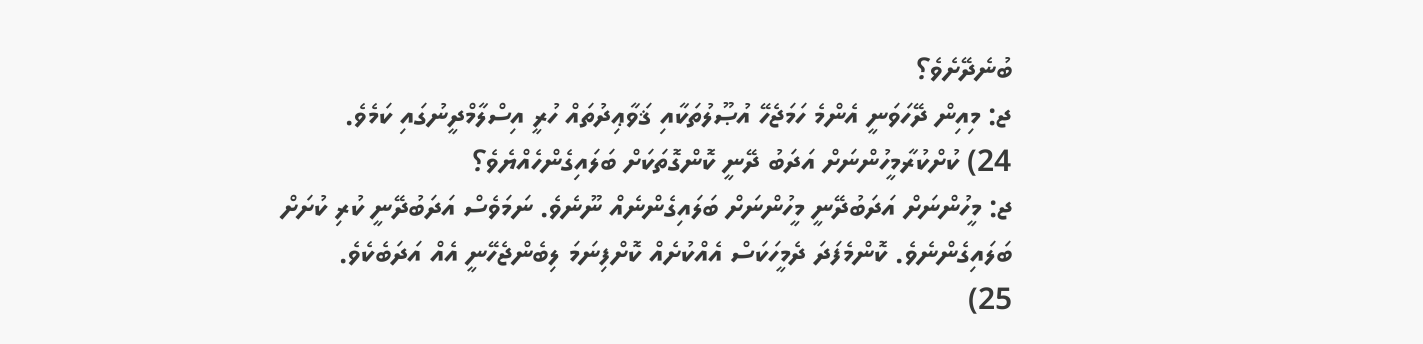ބުނެދޭށެވެ؟
ޖ: މިއިން ދޭހަވަނީ އެންމެ ހަމަޖެހޭ އުޞޫލުތަކާއި ޤަވާޢިދުތައް ހުރީ އިސްލާމްދީނުގައި ކަމެވެ.
24) ކުށްކުރާމީހުންނަށް އަދަބު ދޭނީ ކޮންގޮތަކަށް ބަލައިގެންހެއްޔެވެ؟
ޖ: މީހުންނަށް އަދަބުދޭނީ މީހުންނަށް ބަލައިގެންނެއް ނޫނެވެ. ނަމަވެސް އަދަބުދޭނީ ކުރި ކުށަށް ބަލައިގެންނެވެ. ކޮންމެފަދަ ދެމީހަކަސް އެއްކުށެއް ކޮށްފިނަމަ ލިބެންޖެހޭނީ އެއް އަދަބެކެވެ.
25)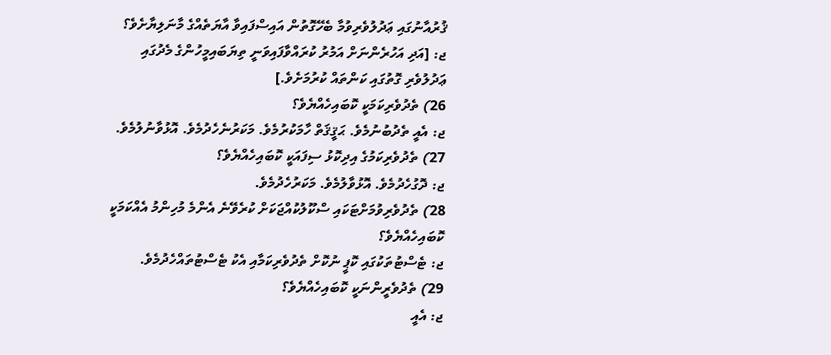ޤުރުއާނުގައި ޢަދުލުވެރިވުމާ ބެހޭގޮތުން އައިސްފައިވާ އާޔަތެއްގެ މާނަލިޔާށެވެ؟
ޖ: [އަދި އަހުރެންނަށް އަމުރު ކުރައްވާފައިވަނީ ތިޔަބައިމީހުންގެ މެދުގައި ޢަދުލުވެރި ގޮތުގައި ކަންތައް ކުރުމަށެވެ.]
26) ތެދުވެރިކަމަކީ ކޮބައިހެއްޔެވެ؟
ޖ: އެއީ ތެދުބުނުމެވެ. ޙަޤީޤަތް ހާމަކުރުމެވެ. މަކަރުނެހެދުމެވެ. އޮޅުވާނުލުމެވެ.
27) ތެދުވެރިކަމުގެ އިދިކޮޅު ސިފައަކީ ކޮބައިހެއްޔެވެ؟
ޖ: ދޮގުހެދުމެވެ. އޮޅުވާލުމެވެ. މަކަރުހެދުމެވެ.
28) ތެދުވެރިވުމަށްޓަކައި ސްކޫލުކުއްޖަކަށް ކުރެވޭނެ އެންމެ މުހިންމު އެއްކަމަކީ ކޮބައިހެއްޔެވެ؟
ޖ: ޓެސްޓުތަކުގައި ކޮޕީ ނުކޮށް ތެދުވެރިކަމާއި އެކު ޓެސްޓުތައްހެދުމެވެ.
29) ތެދުވެރީންނަކީ ކޮބައިހެއްޔެވެ؟
ޖ: އެއީ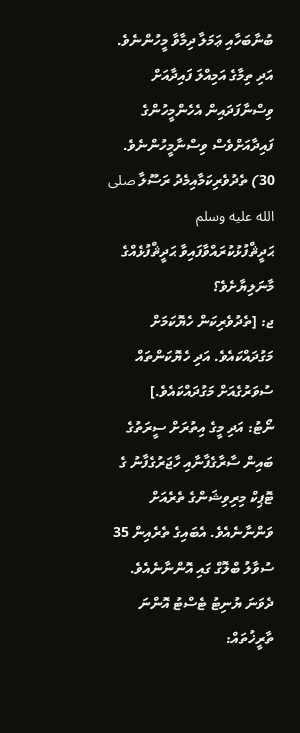ބުނާބަހާއި ޢަމަލާ ދިމާވާ މީހުންނެވެ. އަދި ތިމާގެ އަމިއްލަ ފައިދާއަށް ވިސްނާފަދައިން އެހެންމީހުންގެ ފައިދާއަށްވެސް ވިސްނާމީހުންނެވެ.
30) ތެދުވެރިކަމާއިމެދު ރަސޫލާ صلى الله عليه وسلم ޙަދީޘްފުޅުކުރައްވާފައިވާ ޙަދީޘްފުޅެއްގެ މާނަލިޔާށެވެ؟
ޖ: [ތެދުވެރިކަން ހެޔޮކަމަށް މަގުދައްކައެވެ. އަދި ހެޔޮކަންތައް ސުވަރުގެއަށް މަގުދައްކައެވެ.]
ނޯޓު: އަދި މީގެ އިތުރަށް ސީރަތުގެ ބައިން ސާރާގެފާނާއި ހާޖަރުގެފާނު ގެ ޓޮޕިކް މިރިވިޝަންގެ ތެރެއަށް ވަންނާނެއެވެ. އެބައިގެ ތެރެއިން 35 ސުވާލު ބްލޮގް ގައި އޮންނާނެއެވެ.
ދެވަނަ ޔުނިޓު ޓެސްޓު އޮންނަ ތާރީޚުތައް: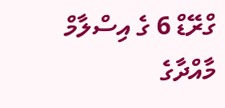ގްރޭޑް 6 ގެ އިސްލާމް މާއްދާގެ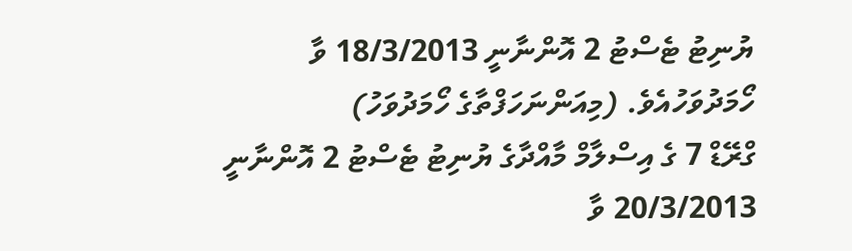ޔުނިޓު ޓެސްޓު 2 އޮންނާނީ 18/3/2013 ވާ ހޯމަދުވަހުއެވެ. (މިއަންނަހަފްތާގެ ހޯމަދުވަހު)
ގްރޭޑް 7 ގެ އިސްލާމް މާއްދާގެ ޔުނިޓު ޓެސްޓު 2 އޮންނާނީ 20/3/2013 ވާ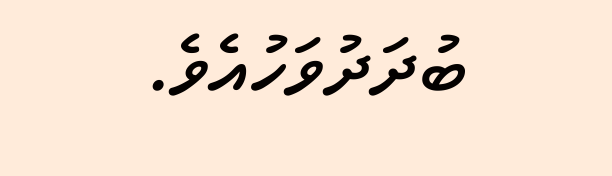ބުދަދުވަހުއެވެ.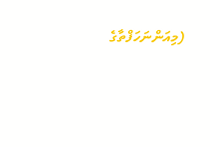(މިއަންނަހަފްތާގެ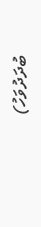ބުދަދުވަހު)